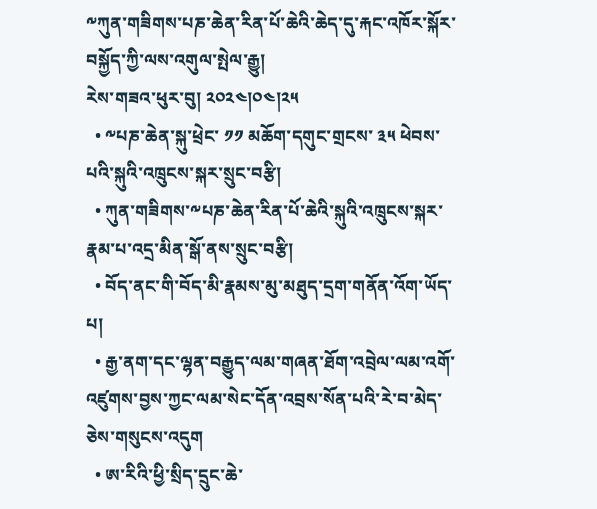༸ཀུན་གཟིགས་པཎ་ཆེན་རིན་པོ་ཆེའི་ཆེད་དུ་རྐང་འཁོར་སྐོར་བསྐྱོད་ཀྱི་ལས་འགུལ་སྤེལ་རྒྱུ།
རེས་གཟའ་ཕུར་བུ། ༢༠༢༤།༠༤།༢༥
  • ༸པཎ་ཆེན་སྐུ་ཕྲེང་ ༡༡ མཆོག་དགུང་གྲངས་ ༣༥ ཕེབས་པའི་སྐུའི་འཁྲུངས་སྐར་སྲུང་བརྩི།
  • ཀུན་གཟིགས་༸པཎ་ཆེན་རིན་པོ་ཆེའི་སྐུའི་འཁྲུངས་སྐར་རྣམ་པ་འདྲ་མིན་སྒོ་ནས་སྲུང་བརྩི།
  • བོད་ནང་གི་བོད་མི་རྣམས་མུ་མཐུད་དྲག་གནོན་འོག་ཡོད་པ།
  • རྒྱ་ནག་དང་ལྷན་བརྒྱུད་ལམ་གཞན་ཐོག་འབྲེལ་ལམ་འགོ་འཛུགས་བྱས་ཀྱང་ལམ་སེང་དོན་འབྲས་སོན་པའི་རེ་བ་མེད་ཅེས་གསུངས་འདུག
  • ཨ་རིའི་ཕྱི་སྲིད་དྲུང་ཆེ་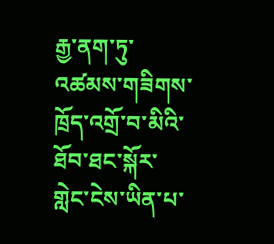རྒྱ་ནག་ཏུ་འཚམས་གཟིགས་ཁྲོད་འགྲོ་བ་མིའི་ཐོབ་ཐང་སྐོར་གླེང་ངེས་ཡིན་པ་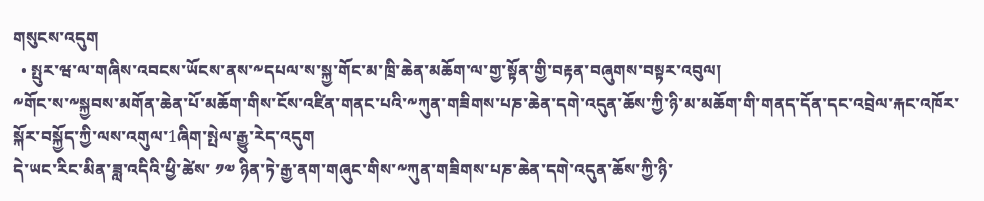གསུངས་འདུག
  • སྤུར་ཝ་ལ་གཞིས་འབངས་ཡོངས་ནས་༸དཔལ་ས་སྐྱ་གོང་མ་ཁྲི་ཆེན་མཆོག་ལ་གྱ་སྟོན་གྱི་བརྟན་བཞུགས་བསྟར་འབུལ།
༸གོང་ས་༸སྐྱབས་མགོན་ཆེན་པོ་མཆོག་གིས་ངོས་འཛིན་གནང་པའི་༸ཀུན་གཟིགས་པཎ་ཆེན་དགེ་འདུན་ཆོས་ཀྱི་ཉི་མ་མཆོག་གི་གནད་དོན་དང་འབྲེལ་རྐང་འཁོར་སྐོར་བསྐྱོད་ཀྱི་ལས་འགུལ་1ཞིག་སྤེལ་རྒྱུ་རེད་འདུག
དེ་ཡང་རིང་མིན་ཟླ་འདིའི་ཕྱི་ཚེས་ ༡༧ ཉིན་ཏེ་རྒྱ་ནག་གཞུང་གིས་༸ཀུན་གཟིགས་པཎ་ཆེན་དགེ་འདུན་ཆོས་ཀྱི་ཉི་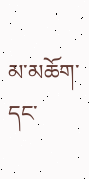མ་མཆོག་དང་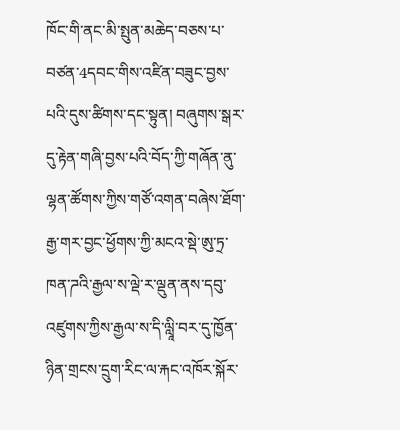ཁོང་གི་ནང་མི་སྤུན་མཆེད་བཅས་པ་བཙན་4དབང་གིས་འཛིན་བཟུང་བྱས་པའི་དུས་ཚིགས་དང་སྟུན། བཞུགས་སྒར་དུ་རྟེན་གཞི་བྱས་པའི་བོད་ཀྱི་གཞོན་ནུ་ལྷན་ཚོགས་ཀྱིས་གཙོ་འགན་བཞེས་ཐོག་རྒྱ་གར་བྱང་ཕྱོགས་ཀྱི་མངའ་སྡེ་ཨུ་ཏྲ་ཁན་ཌའི་རྒྱལ་ས་ལྡེ་ར་ལྡུན་ནས་དབུ་འཛུགས་ཀྱིས་རྒྱལ་ས་དི་ལླཱི་བར་དུ་ཁྱོན་ཉིན་གྲངས་དྲུག་རིང་ལ་རྐང་འཁོར་སྐོར་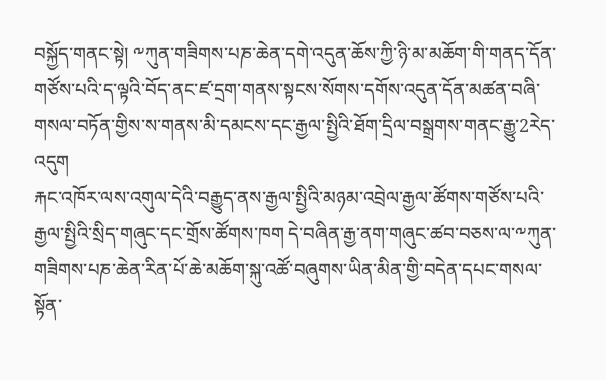བསྐྱོད་གནང་སྟེ། ༸ཀུན་གཟིགས་པཎ་ཆེན་དགེ་འདུན་ཆོས་ཀྱི་ཉི་མ་མཆོག་གི་གནད་དོན་གཙོས་པའི་ད་ལྟའི་བོད་ནང་ཛ་དྲག་གནས་སྟངས་སོགས་དགོས་འདུན་དོན་མཚན་བཞི་གསལ་བཏོན་གྱིས་ས་གནས་མི་དམངས་དང་རྒྱལ་སྤྱིའི་ཐོག་དྲིལ་བསྒྲགས་གནང་རྒྱུ་2རེད་འདུག
རྐང་འཁོར་ལས་འགུལ་དེའི་བརྒྱུད་ནས་རྒྱལ་སྤྱིའི་མཉམ་འབྲེལ་རྒྱལ་ཚོགས་གཙོས་པའི་རྒྱལ་སྤྱིའི་སྲིད་གཞུང་དང་གྲོས་ཚོགས་ཁག དེ་བཞིན་རྒྱ་ནག་གཞུང་ཚབ་བཅས་ལ་༸ཀུན་གཟིགས་པཎ་ཆེན་རིན་པོ་ཆེ་མཆོག་སྐུ་འཚོ་བཞུགས་ཡིན་མིན་གྱི་བདེན་དཔང་གསལ་སྟོན་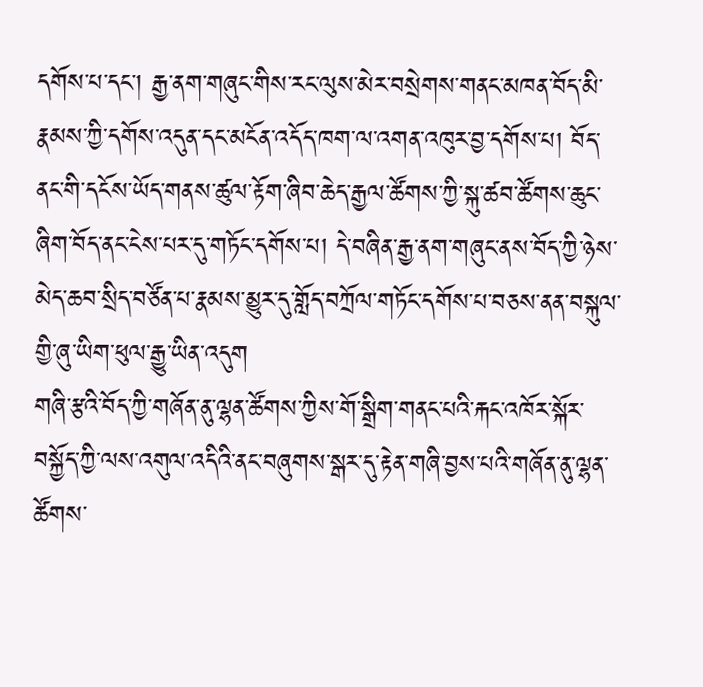དགོས་པ་དང་། རྒྱ་ནག་གཞུང་གིས་རང་ལུས་མེར་བསྲེགས་གནང་མཁན་བོད་མི་རྣམས་ཀྱི་དགོས་འདུན་དང་མངོན་འདོད་ཁག་ལ་འགན་འཁུར་བྱ་དགོས་པ། བོད་ནང་གི་དངོས་ཡོད་གནས་ཚུལ་རྟོག་ཞིབ་ཆེད་རྒྱལ་ཚོགས་ཀྱི་སྐུ་ཚབ་ཚོགས་ཆུང་ཞིག་བོད་ནང་ངེས་པར་དུ་གཏོང་དགོས་པ། དེ་བཞིན་རྒྱ་ནག་གཞུང་ནས་བོད་ཀྱི་ཉེས་མེད་ཆབ་སྲིད་བཙོན་པ་རྣམས་མྱུར་དུ་གློད་བཀྲོལ་གཏོང་དགོས་པ་བཅས་ནན་བསྐུལ་གྱི་ཞུ་ཡིག་ཕུལ་རྒྱུ་ཡིན་འདུག
གཞི་རྩའི་བོད་ཀྱི་གཞོན་ནུ་ལྷན་ཚོགས་ཀྱིས་གོ་སྒྲིག་གནང་པའི་རྐང་འཁོར་སྐོར་བསྐྱོད་ཀྱི་ལས་འགུལ་འདིའི་ནང་བཞུགས་སྒར་དུ་རྟེན་གཞི་བྱས་པའི་གཞོན་ནུ་ལྷན་ཚོགས་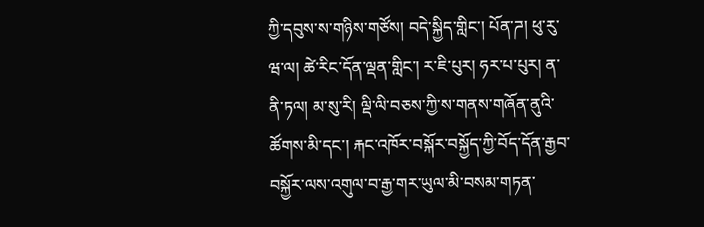ཀྱི་དབུས་ས་གཉིས་གཙོས། བདེ་སྐྱིད་གླིང་། པོན་ཌ། ཕུ་རུ་ཝ་ལ། ཚེ་རིང་དོན་ལྡན་གླིང་། ར་ཇི་པུར། ཧར་པ་པུར། ན་ནི་ཏལ། མ་སུ་རི། ལྡི་ལི་བཅས་ཀྱི་ས་གནས་གཞོན་ནུའི་ཚོགས་མི་དང་། རྐང་འཁོར་བསྐོར་བསྐྱོད་ཀྱི་བོད་དོན་རྒྱབ་བསྐྱོར་ལས་འགུལ་བ་རྒྱ་གར་ཡུལ་མི་བསམ་གཏན་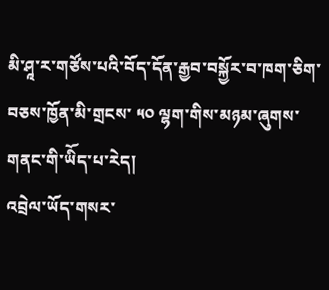མི་ཤཱ་ར་གཙོས་པའི་བོད་དོན་རྒྱབ་བསྐྱོར་བ་ཁག་ཅིག་བཅས་ཁྱོན་མི་གྲངས་ ༥༠ ལྷག་གིས་མཉམ་ཞུགས་གནང་གི་ཡིོད་པ་རེད།
འབྲེལ་ཡོད་གསར་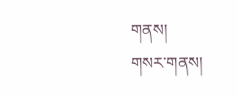གནས།
གསར་གནས།